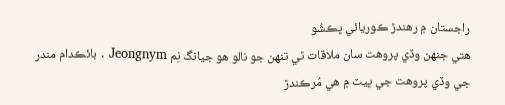راجستان ۾ رهندڙ ڪوريائي ڀڪشُو
هتي جنهن وڏي پروهت سان ملاقات ٿي تنهن جو نالو هو جيانگ نِم Jeongnym . بائڪدام مندر جي وڏي پروهت جي ڀيٽ ۾ هي مُرڪندڙ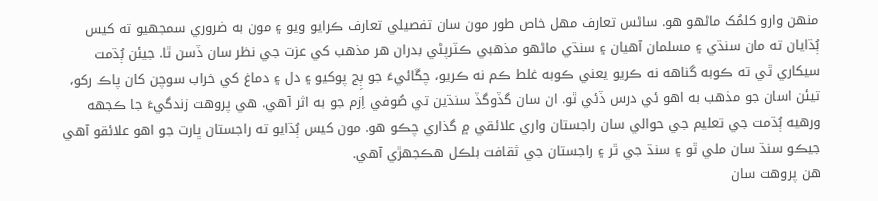منهن وارو کلمُک ماڻهو هو. ساڻس تعارف مهل خاص طور مون سان تفصيلي تعارف ڪرايو ويو ۽ مون به ضروري سمجهيو ته کيس ٻُڌايان ته مان سنڌي ۽ مسلمان آهيان ۽ سنڌي ماڻهو مذهبي ڪٽرپڻي بدران هر مذهب کي عزت جي نظر سان ڏسن ٿا. جيئن ٻُڌمت سيکاري ٿي ته ڪوبه گناهه نه ڪريو يعني ڪوبه غلط ڪم نه ڪريو، چڱائيءَ جو ٻِج پوکيو ۽ دل ۽ دماغ کي خراب سوچن کان پاڪ رکو، تيئن اسان جو مذهب به اهو ئي درس ڏئي ٿو. ان سان گڏوگڏ سنڌين تي صُوفي اِزم جو به اثر آهي. هي پروهت زندگيءَ جا ڪجهه ورهيه ٻُڌمت جي تعليم جي حوالي سان راجستان واري علائقي ۾ گذاري چڪو هو. مون کيس ٻُڌايو ته راجستان ڀارت جو اهو علائقو آهي جيڪو سنڌ سان ملي ٿو ۽ سنڌ جي ٿر ۽ راجستان جي ثقافت بلڪل هڪجهڙي آهي.
هن پروهت سان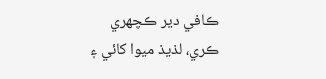ڪافي دير ڪچهري ڪري، لذيذ ميوا کائي ۽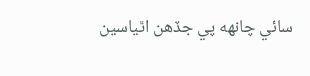سائي چانهه پي جڏهن اٿياسين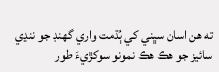ته هن اسان سڀني کي ٻُڌمت واري گهنڊ جو ننڍي سائيز جو هڪ هڪ نمونو سوکڙيءَ طور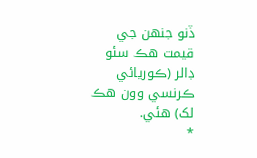ڏنو جنهن جي قيمت هڪ سئو ڊالر (ڪوريائي ڪرنسي وون هڪ لک) هئي.
*